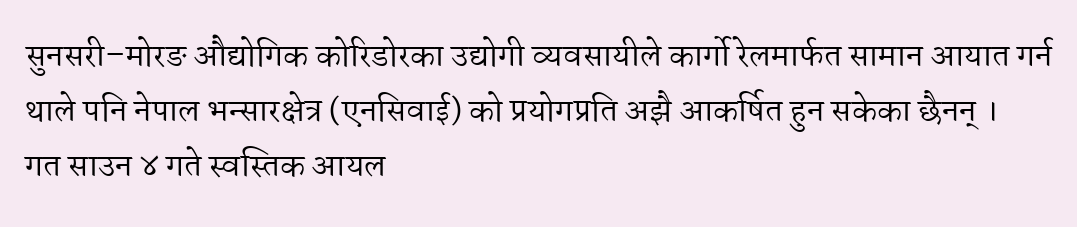सुनसरी–मोरङ औद्योगिक कोरिडोरका उद्योगी व्यवसायीले कार्गो रेलमार्फत सामान आयात गर्न थाले पनि नेपाल भन्सारक्षेत्र (एनसिवाई) को प्रयोगप्रति अझै आकर्षित हुन सकेका छैनन् ।
गत साउन ४ गते स्वस्तिक आयल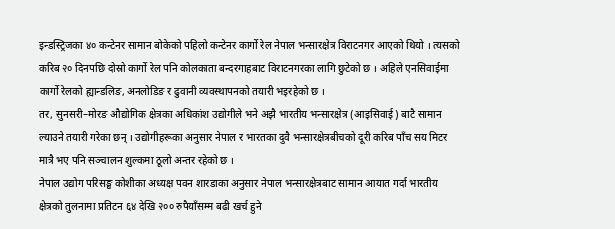इन्डस्ट्रिजका ४० कन्टेनर सामान बोकेको पहिलो कन्टेनर कार्गो रेल नेपाल भन्सारक्षेत्र विराटनगर आएको थियो । त्यसको करिब २० दिनपछि दोस्रो कार्गो रेल पनि कोलकाता बन्दरगाहबाट विराटनगरका लागि छुटेको छ । अहिले एनसिवाईमा कार्गो रेलको ह्यान्डलिङ, अनलोडिङ र ढुवानी व्यवस्थापनको तयारी भइरहेको छ ।
तर, सुनसरी–मोरङ औद्योगिक क्षेत्रका अधिकांश उद्योगीले भने अझै भारतीय भन्सारक्षेत्र (आइसिवाई) बाटै सामान ल्याउने तयारी गरेका छन् । उद्योगीहरूका अनुसार नेपाल र भारतका दुवै भन्सारक्षेत्रबीचको दूरी करिब पाँच सय मिटर मात्रै भए पनि सञ्चालन शुल्कमा ठूलो अन्तर रहेको छ ।
नेपाल उद्योग परिसङ्घ कोशीका अध्यक्ष पवन शारडाका अनुसार नेपाल भन्सारक्षेत्रबाट सामान आयात गर्दा भारतीय क्षेत्रको तुलनामा प्रतिटन ६४ देखि २०० रुपैयाँसम्म बढी खर्च हुने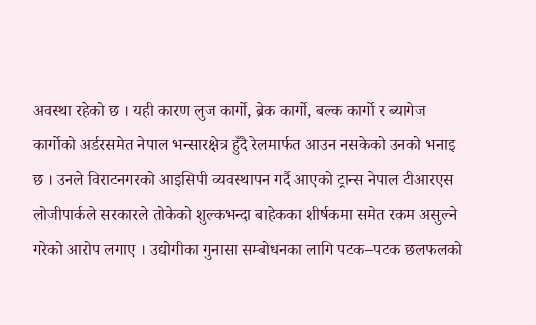अवस्था रहेको छ । यही कारण लुज कार्गो, ब्रेक कार्गो, बल्क कार्गो र ब्यागेज कार्गोको अर्डरसमेत नेपाल भन्सारक्षेत्र हुँदै रेलमार्फत आउन नसकेको उनको भनाइ छ । उनले विराटनगरको आइसिपी व्यवस्थापन गर्दै आएको ट्रान्स नेपाल टीआरएस लोजीपार्कले सरकारले तोकेको शुल्कभन्दा बाहेकका शीर्षकमा समेत रकम असुल्ने गरेको आरोप लगाए । उद्योगीका गुनासा सम्बोधनका लागि पटक–पटक छलफलको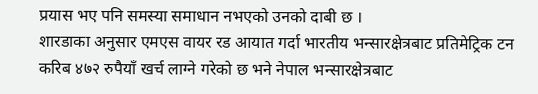प्रयास भए पनि समस्या समाधान नभएको उनको दाबी छ ।
शारडाका अनुसार एमएस वायर रड आयात गर्दा भारतीय भन्सारक्षेत्रबाट प्रतिमेट्रिक टन करिब ४७२ रुपैयाँ खर्च लाग्ने गरेको छ भने नेपाल भन्सारक्षेत्रबाट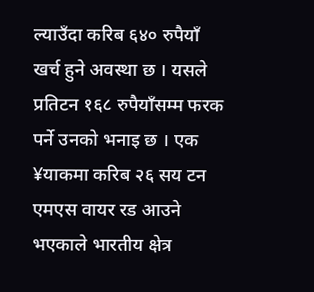ल्याउँदा करिब ६४० रुपैयाँ खर्च हुने अवस्था छ । यसले प्रतिटन १६८ रुपैयाँसम्म फरक पर्ने उनको भनाइ छ । एक ¥याकमा करिब २६ सय टन एमएस वायर रड आउने भएकाले भारतीय क्षेत्र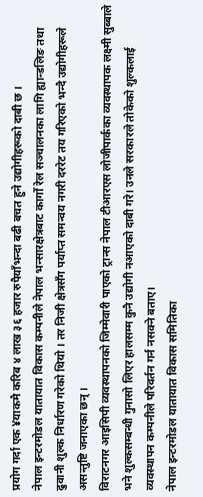प्रयोग गर्दा एक ¥याकमै करिब ४ लाख ३६ हजार रुपैयाँभन्दा बढी बचत हुने उद्योगीहरूको दाबी छ ।
नेपाल इन्टरमोडल यातायात विकास कम्पनीले नेपाल भन्सारक्षेत्रबाट कार्गो रेल सञ्चालनका लागि ह्यान्डलिङ तथा ढुवानी शुल्क निर्धारण गरेको थियो । तर निजी क्षेत्रसँग पर्याप्त समन्वय नगरी दररेट तय गरिएको भन्दै उद्योगीहरूले असन्तुष्टि जनाएका छन् ।
विराटनगर आइसिपी व्यवस्थापनको जिम्मेवारी पाएको ट्रान्स नेपाल टीआरएस लोजीपार्कका व्यवस्थापक लक्ष्मी सुब्बाले भने शुल्कसम्बन्धी गुनासो लिएर हालसम्म कुनै उद्योगी नआएको दाबी गरे। उनले सरकारले तोकेको शुल्कलाई व्यवस्थापन कम्पनीले परिवर्तन गर्न नसक्ने बताए।
नेपाल इन्टरमोडल यातायात विकास समितिका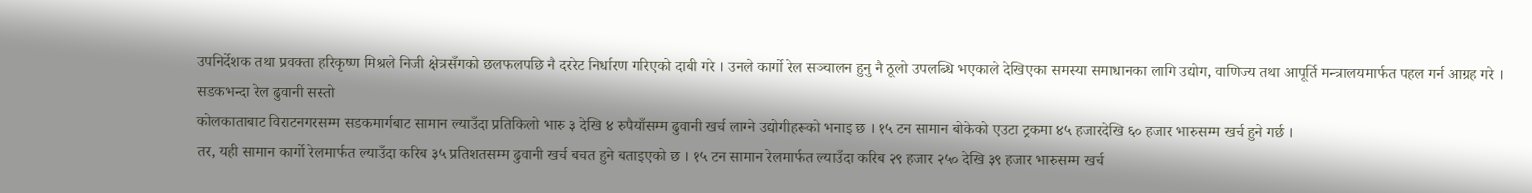उपनिर्देशक तथा प्रवक्ता हरिकृष्ण मिश्रले निजी क्षेत्रसँगको छलफलपछि नै दररेट निर्धारण गरिएको दाबी गरे । उनले कार्गो रेल सञ्चालन हुनु नै ठूलो उपलब्धि भएकाले देखिएका समस्या समाधानका लागि उद्योग, वाणिज्य तथा आपूर्ति मन्त्रालयमार्फत पहल गर्न आग्रह गरे ।
सडकभन्दा रेल ढुवानी सस्तो
कोलकाताबाट विराटनगरसम्म सडकमार्गबाट सामान ल्याउँदा प्रतिकिलो भारु ३ देखि ४ रुपैयाँसम्म ढुवानी खर्च लाग्ने उद्योगीहरूको भनाइ छ । १५ टन सामान बोकेको एउटा ट्रकमा ४५ हजारदेखि ६० हजार भारुसम्म खर्च हुने गर्छ ।
तर, यही सामान कार्गो रेलमार्फत ल्याउँदा करिब ३५ प्रतिशतसम्म ढुवानी खर्च बचत हुने बताइएको छ । १५ टन सामान रेलमार्फत ल्याउँदा करिब २९ हजार २५० देखि ३९ हजार भारुसम्म खर्च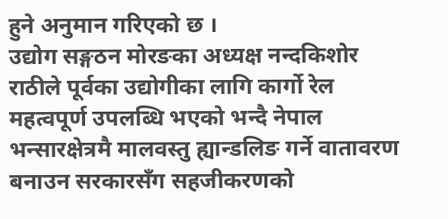हुने अनुमान गरिएको छ ।
उद्योग सङ्गठन मोरङका अध्यक्ष नन्दकिशोर राठीले पूर्वका उद्योगीका लागि कार्गो रेल महत्वपूर्ण उपलब्धि भएको भन्दै नेपाल भन्सारक्षेत्रमै मालवस्तु ह्यान्डलिङ गर्ने वातावरण बनाउन सरकारसँग सहजीकरणको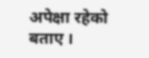अपेक्षा रहेको बताए ।